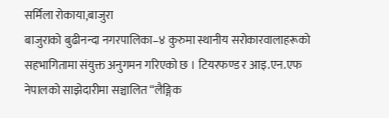सर्मिला रोकाया,बाजुरा
बाजुराको बुढीनन्दा नगरपालिका–४ कुरुमा स्थानीय सरोकारवालाहरूको सहभागितामा संयुक्त अनुगमन गरिएको छ । टियरफण्ड र आइ.एन.एफ नेपालको साझेदारीमा सञ्चालित “लैङ्गिक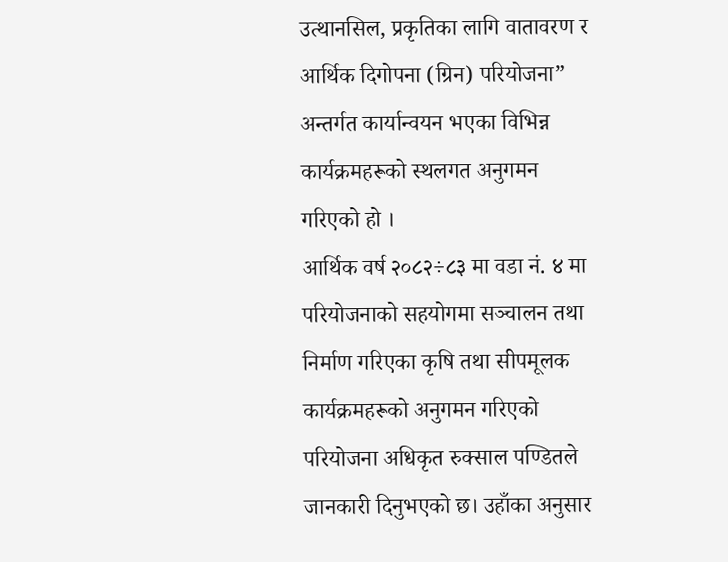उत्थानसिल, प्रकृतिका लागि वातावरण र आर्थिक दिगोपना (ग्रिन) परियोजना” अन्तर्गत कार्यान्वयन भएका विभिन्न कार्यक्रमहरूको स्थलगत अनुगमन गरिएको हो ।
आर्थिक वर्ष २०८२÷८३ मा वडा नं. ४ मा परियोजनाको सहयोगमा सञ्चालन तथा निर्माण गरिएका कृषि तथा सीपमूलक कार्यक्रमहरूको अनुगमन गरिएको परियोजना अधिकृत रुक्साल पण्डितले जानकारी दिनुभएको छ। उहाँका अनुसार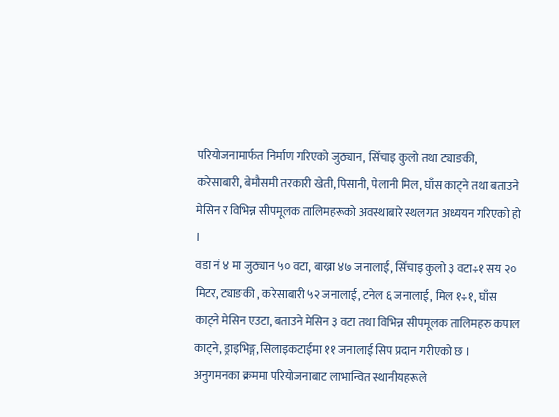परियोजनामार्फत निर्माण गरिएको जुठ्यान, सिँचाइ कुलो तथा ट्याङकी, करेसाबारी, बेमौसमी तरकारी खेती, पिसानी, पेलानी मिल, घाँस काट्ने तथा बताउने मेसिन र विभिन्न सीपमूलक तालिमहरूको अवस्थाबारे स्थलगत अध्ययन गरिएको हो ।
वडा नं ४ मा जुठ्यान ५० वटा, बाख्रा ४७ जनालाई, सिँचाइ कुलो ३ वटा÷१ सय २० मिटर, ट्याङकी , करेसाबारी ५२ जनालाई, टनेल ६ जनालाई, मिल १÷१, घाँस काट्ने मेसिन एउटा, बताउने मेसिन ३ वटा तथा विभिन्न सीपमूलक तालिमहरु कपाल काट्ने, ड्राइभिङ्ग, सिलाइकटाईमा ११ जनालाई सिप प्रदान गरीएको छ ।
अनुगमनका क्रममा परियोजनाबाट लाभान्वित स्थानीयहरूले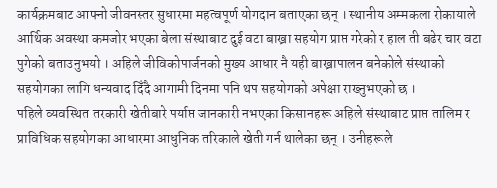कार्यक्रमबाट आफ्नो जीवनस्तर सुधारमा महत्वपूर्ण योगदान बताएका छन् । स्थानीय अम्मकला रोकायाले आर्थिक अवस्था कमजोर भएका बेला संस्थाबाट दुई वटा बाख्रा सहयोग प्राप्त गरेको र हाल ती बढेर चार वटा पुगेको बताउनुभयो । अहिले जीविकोपार्जनको मुख्य आधार नै यही बाख्रापालन बनेकोले संस्थाको सहयोगका लागि धन्यवाद दिँदै आगामी दिनमा पनि थप सहयोगको अपेक्षा राख्नुभएको छ ।
पहिले व्यवस्थित तरकारी खेतीबारे पर्याप्त जानकारी नभएका किसानहरू अहिले संस्थाबाट प्राप्त तालिम र प्राविधिक सहयोगका आधारमा आधुनिक तरिकाले खेती गर्न थालेका छन् । उनीहरूले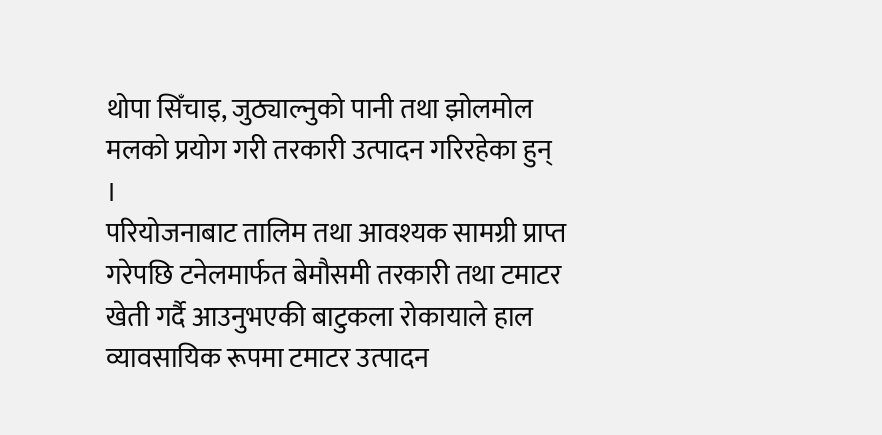थोपा सिँचाइ, जुठ्याल्नुको पानी तथा झोलमोल मलको प्रयोग गरी तरकारी उत्पादन गरिरहेका हुन् ।
परियोजनाबाट तालिम तथा आवश्यक सामग्री प्राप्त गरेपछि टनेलमार्फत बेमौसमी तरकारी तथा टमाटर खेती गर्दै आउनुभएकी बाटुकला रोकायाले हाल व्यावसायिक रूपमा टमाटर उत्पादन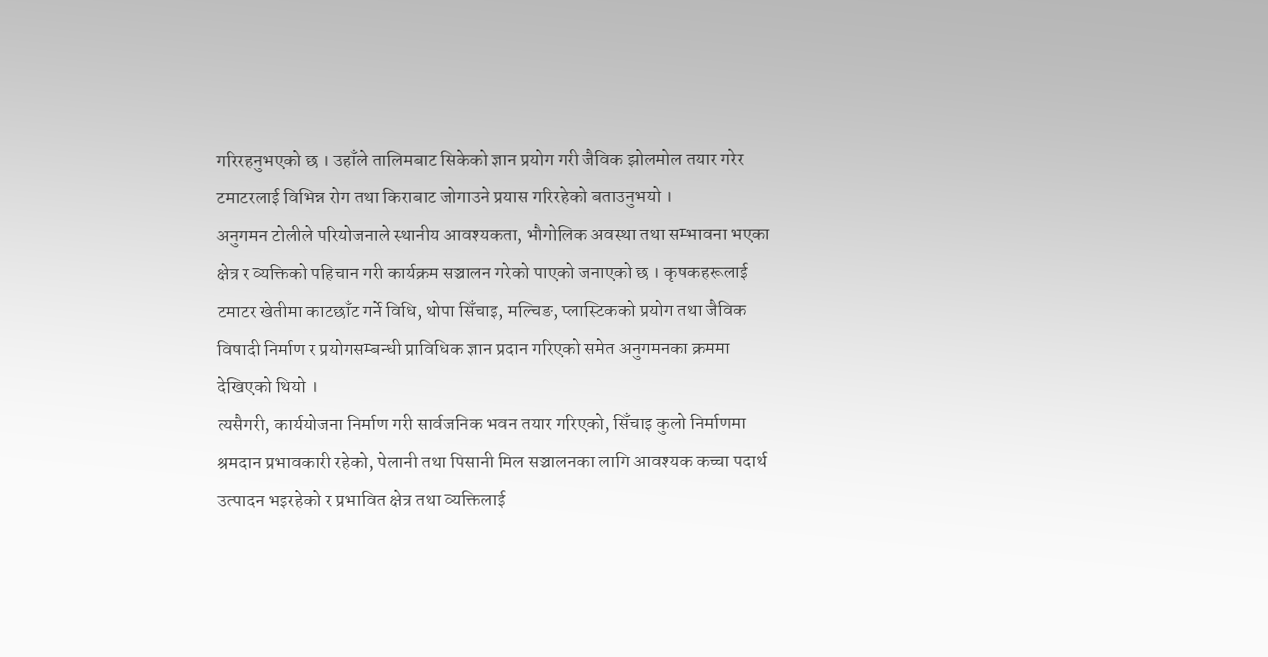गरिरहनुभएको छ । उहाँले तालिमबाट सिकेको ज्ञान प्रयोग गरी जैविक झोलमोल तयार गरेर टमाटरलाई विभिन्न रोग तथा किराबाट जोगाउने प्रयास गरिरहेको बताउनुभयो ।
अनुगमन टोलीले परियोजनाले स्थानीय आवश्यकता, भौगोलिक अवस्था तथा सम्भावना भएका क्षेत्र र व्यक्तिको पहिचान गरी कार्यक्रम सञ्चालन गरेको पाएको जनाएको छ । कृषकहरूलाई टमाटर खेतीमा काटछाँट गर्ने विधि, थोपा सिँचाइ, मल्चिङ, प्लास्टिकको प्रयोग तथा जैविक विषादी निर्माण र प्रयोगसम्बन्धी प्राविधिक ज्ञान प्रदान गरिएको समेत अनुगमनका क्रममा देखिएको थियो ।
त्यसैगरी, कार्ययोजना निर्माण गरी सार्वजनिक भवन तयार गरिएको, सिँचाइ कुलो निर्माणमा श्रमदान प्रभावकारी रहेको, पेलानी तथा पिसानी मिल सञ्चालनका लागि आवश्यक कच्चा पदार्थ उत्पादन भइरहेको र प्रभावित क्षेत्र तथा व्यक्तिलाई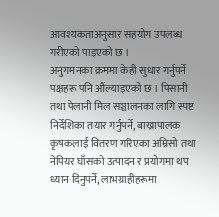आवश्यकताअनुसार सहयोग उपलब्ध गरीएको पाइएको छ ।
अनुगमनका क्रममा केही सुधार गर्नुपर्ने पक्षहरू पनि औंल्याइएको छ । पिसानी तथा पेलानी मिल सञ्चालनका लागि स्पष्ट निर्देशिका तयार गर्नुपर्ने, बाख्रापालक कृषकलाई वितरण गरिएका अम्रिसो तथा नेपियर घाँसको उत्पादन र प्रयोगमा थप ध्यान दिनुपर्ने, लाभग्राहीहरूमा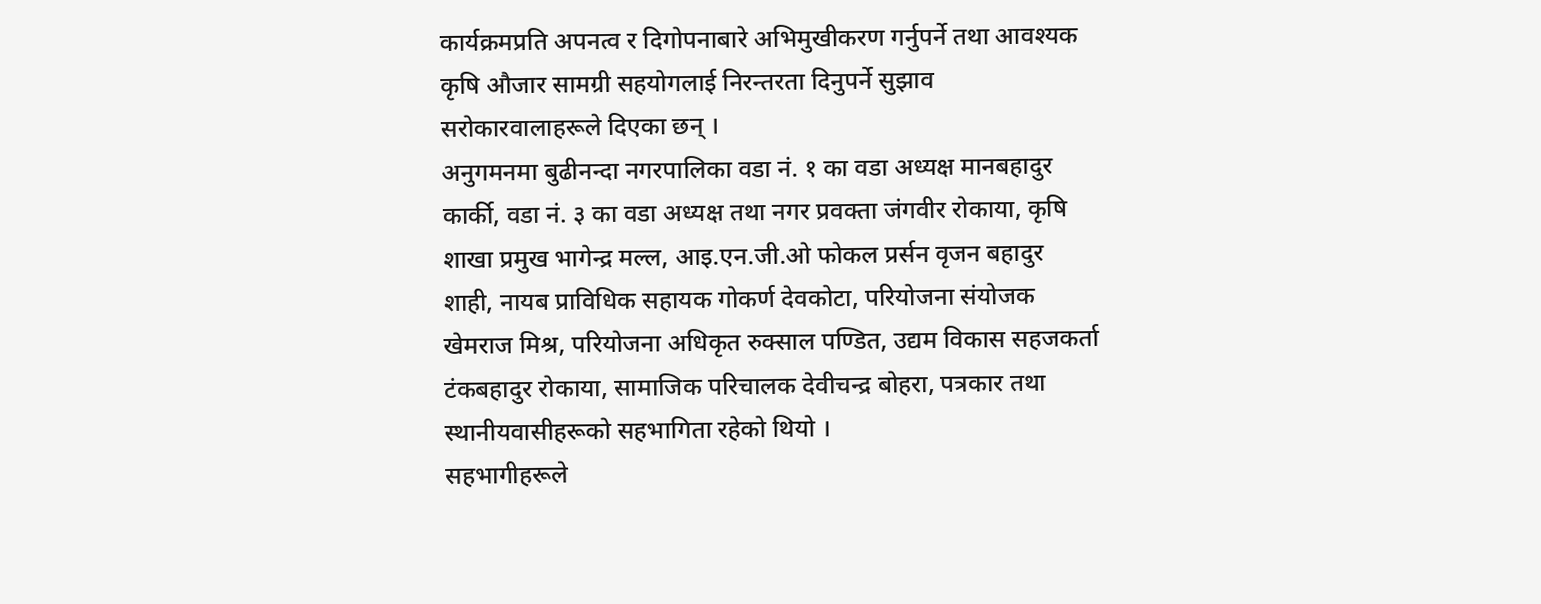कार्यक्रमप्रति अपनत्व र दिगोपनाबारे अभिमुखीकरण गर्नुपर्ने तथा आवश्यक कृषि औजार सामग्री सहयोगलाई निरन्तरता दिनुपर्ने सुझाव सरोकारवालाहरूले दिएका छन् ।
अनुगमनमा बुढीनन्दा नगरपालिका वडा नं. १ का वडा अध्यक्ष मानबहादुर कार्की, वडा नं. ३ का वडा अध्यक्ष तथा नगर प्रवक्ता जंगवीर रोकाया, कृषि शाखा प्रमुख भागेन्द्र मल्ल, आइ.एन.जी.ओ फोकल प्रर्सन वृजन बहादुर शाही, नायब प्राविधिक सहायक गोकर्ण देवकोटा, परियोजना संयोजक खेमराज मिश्र, परियोजना अधिकृत रुक्साल पण्डित, उद्यम विकास सहजकर्ता टंकबहादुर रोकाया, सामाजिक परिचालक देवीचन्द्र बोहरा, पत्रकार तथा स्थानीयवासीहरूको सहभागिता रहेको थियो ।
सहभागीहरूले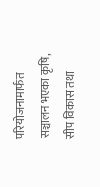परियोजनामार्फत सञ्चालन भएका कृषि, सीप विकास तथा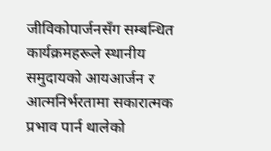जीविकोपार्जनसँग सम्बन्धित कार्यक्रमहरूले स्थानीय समुदायको आयआर्जन र आत्मनिर्भरतामा सकारात्मक प्रभाव पार्न थालेको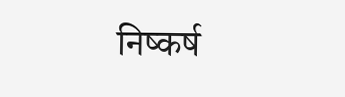निष्कर्ष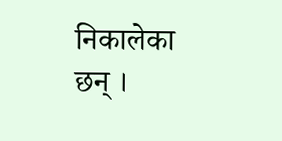निकालेका छन् ।